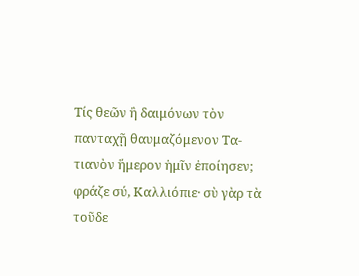Τίς θεῶν ἢ δαιμόνων τὸν πανταχῇ θαυμαζόμενον Τα- τιανὸν ἥμερον ἡμῖν ἐποίησεν; φράζε σύ, Καλλιόπιε· σὺ γὰρ τὰ τοῦδε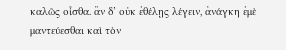καλῶς οἶσθα. ἂν δ’ οὐκ ἐθέλῃς λέγειν, ἀνάγκη ἐμὲ μαντεύεσθαι καὶ τὸν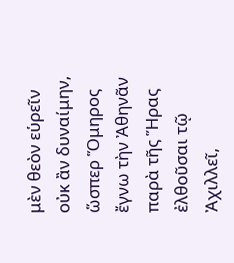μὲν θεὸν εὑρεῖν οὐκ ἂν δυναίμην, ὥσπερ Ὅμηρος ἔγνω τὴν Ἀθηνᾶν παρὰ τῆς Ἥρας ἐλθοῦσαι τῷ Ἀχιλλεῖ,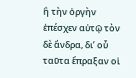ἣ τὴν ὀργὴν ἐπέσχεν αὐτῷ τὸν δὲ ἄνδρα, δι’ οὗ ταῦτα ἔπραξαν οἱ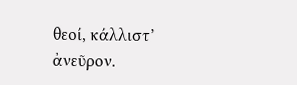θεοί, κάλλιστ’ ἀνεῦρον.